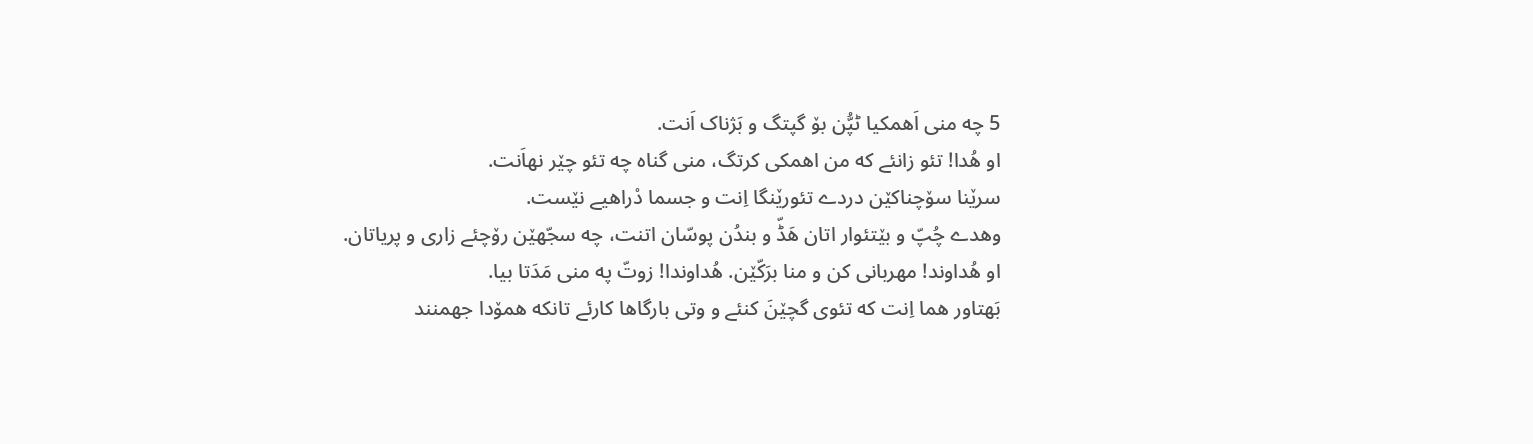5 چه منی اَهمکیا ٹپُّن بۆ گپتگ و بَژناک اَنت.
او هُدا! تئو زانئے که من اهمکی کرتگ، منی گناه چه تئو چێر نهاَنت.
سرێنا سۆچناکێن دردے تئورێنگا اِنت و جسما دْراهیے نێست.
وهدے چُپّ و بێتئوار اتان هَڈّ و بندُن پوسّان اتنت، چه سجّهێن رۆچئے زاری و پریاتان.
او هُداوند! مهربانی کن و منا برَکّێن. هُداوندا! زوتّ په منی مَدَتا بیا.
بَهتاور هما اِنت که تئوی گچێنَ کنئے و وتی بارگاها کارئے تانکه همۆدا جهمنند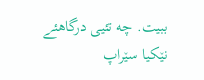ببیت. چه تئیی درگاهئے نێکیا سێراپ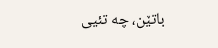باتێن، چه تئیی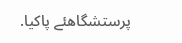پرستشگاهئے پاکیا.